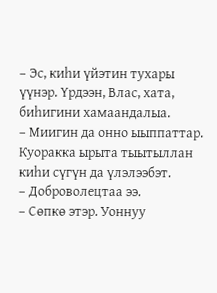– Эс, киһи үйэтин тухары үүнэр. Үрдээн, Влас, хата, биһигини хамаандалыа.
– Миигин да онно ыыппаттар. Куоракка ырыта тыытыллан киһи сүгүн да үлэлээбэт.
– Доброволецтаа ээ.
– Сөпкө этэр. Уоннуу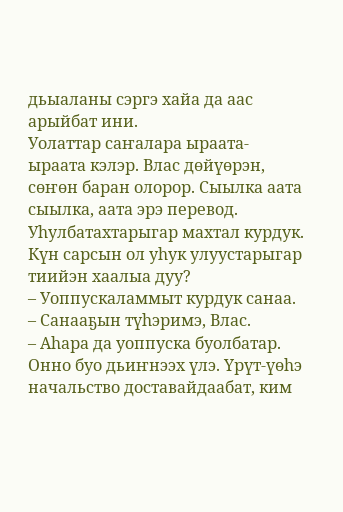дьыаланы сэргэ хайа да аас арыйбат ини.
Уолаттар саҥалара ыраата-ыраата кэлэр. Влас дөйүөрэн, сөҥөн баран олорор. Сыылка аата сыылка, аата эрэ перевод. Уһулбатахтарыгар махтал курдук. Күн сарсын ол уһук улуустарыгар тиийэн хаалыа дуу?
– Уоппускаламмыт курдук санаа.
– Санааҕын түһэримэ, Влас.
– Аһара да уоппуска буолбатар. Онно буо дьиҥнээх үлэ. Үрүт-үөһэ начальство доставайдаабат, ким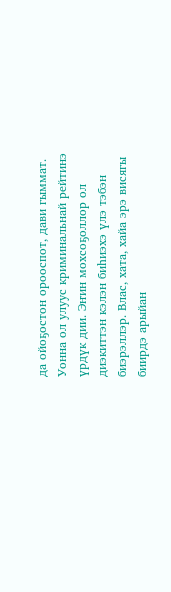да ойоҕостон орооспот, дави гыммат. Уонна ол улуус криминальнай рейтинэ үрдүк дии. Эҥин мохсоҕоллор ол диэкиттэн кэлэн биһиэхэ үлэ тэбэн биэрэллэр. Влас, хата, хайа эрэ висягы биирдэ арыйан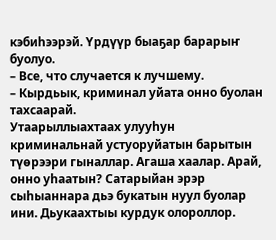кэбиһээрэй. Үрдүүр быаҕар барарыҥ буолуо.
– Все, что случается к лучшему.
– Кырдьык, криминал уйата онно буолан тахсаарай.
Утаарыллыахтаах улууһун криминальнай устуоруйатын барытын түөрээри гыналлар. Агаша хаалар. Арай, онно уһаатын? Сатарыйан эрэр сыһыаннара дьэ букатын нуул буолар ини. Дьукаахтыы курдук олороллор.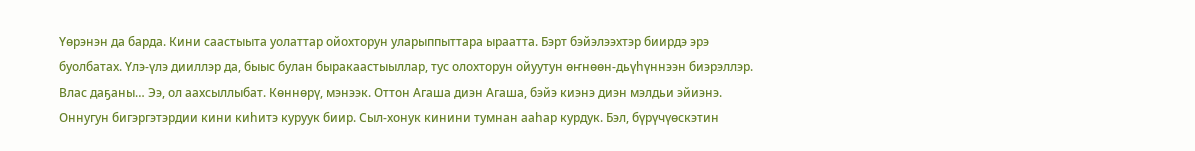Үөрэнэн да барда. Кини саастыыта уолаттар ойохторун уларыппыттара ыраатта. Бэрт бэйэлээхтэр биирдэ эрэ буолбатах. Үлэ-үлэ дииллэр да, быыс булан быракаастыыллар, тус олохторун ойуутун өҥнөөн-дьүһүннээн биэрэллэр. Влас даҕаны… Ээ, ол аахсыллыбат. Көннөрү, мэнээк. Оттон Агаша диэн Агаша, бэйэ киэнэ диэн мэлдьи эйиэнэ. Оннугун бигэргэтэрдии кини киһитэ куруук биир. Сыл-хонук кинини тумнан ааһар курдук. Бэл, бүрүчүөскэтин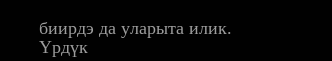биирдэ да уларыта илик. Үрдүк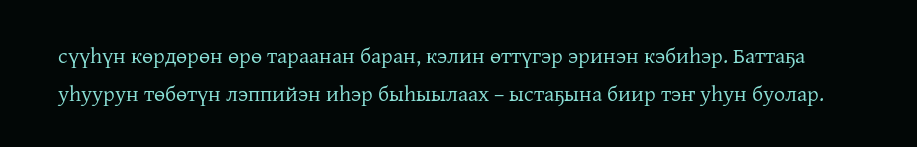сүүһүн көрдөрөн өрө тараанан баран, кэлин өттүгэр эринэн кэбиһэр. Баттаҕа уһуурун төбөтүн лэппийэн иһэр быһыылаах – ыстаҕына биир тэҥ уһун буолар.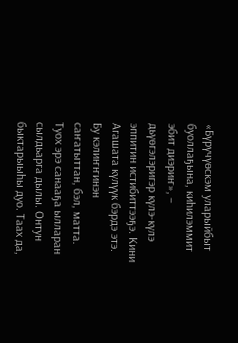«Бүрүчүөскэм уларыйбыт буоллаҕына, киһилэммит эбит диэриҥ», – дьүөгэлэригэр күлэ-күлэ эппитин истибиттээҕэ. Кини Агашата күлүүк бэрдэ этэ. Бу кэлиҥҥинэн саҥатыттан, бэл, матта. Туох эрэ санааҕа ылларан сылдьарга дылы. Онтун быктарыыһы дуо. Таах да,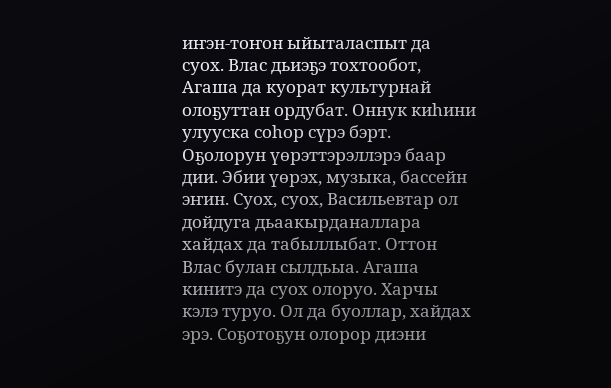иҥэн-тоҥон ыйыталаспыт да суох. Влас дьиэҕэ тохтообот, Агаша да куорат культурнай олоҕуттан ордубат. Оннук киһини улууска соһор сүрэ бэрт. Оҕолорун үөрэттэрэллэрэ баар дии. Эбии үөрэх, музыка, бассейн эҥин. Суох, суох, Васильевтар ол дойдуга дьаакырданаллара хайдах да табыллыбат. Оттон Влас булан сылдьыа. Агаша кинитэ да суох олоруо. Харчы кэлэ туруо. Ол да буоллар, хайдах эрэ. Соҕотоҕун олорор диэни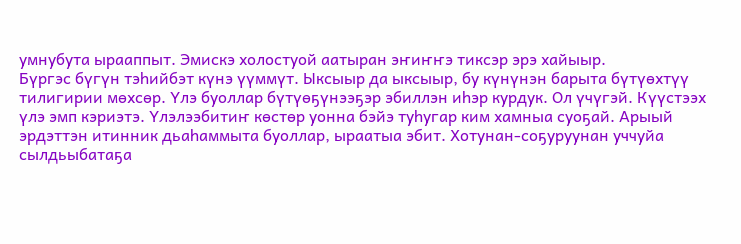умнубута ырааппыт. Эмискэ холостуой аатыран эҥиҥҥэ тиксэр эрэ хайыыр.
Бүргэс бүгүн тэһийбэт күнэ үүммүт. Ыксыыр да ыксыыр, бу күнүнэн барыта бүтүөхтүү тилигирии мөхсөр. Үлэ буоллар бүтүөҕүнээҕэр эбиллэн иһэр курдук. Ол үчүгэй. Күүстээх үлэ эмп кэриэтэ. Үлэлээбитиҥ көстөр уонна бэйэ туһугар ким хамныа суоҕай. Арыый эрдэттэн итинник дьаһаммыта буоллар, ыраатыа эбит. Хотунан-соҕуруунан уччуйа сылдьыбатаҕа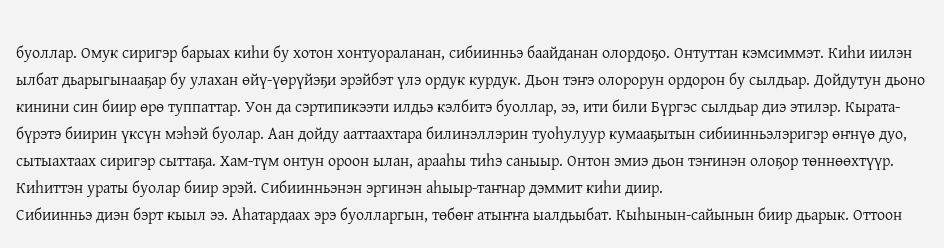буоллар. Омук сиригэр барыах киһи бу хотон хонтуораланан, сибиинньэ баайданан олордоҕо. Онтуттан кэмсиммэт. Киһи иилэн ылбат дьарыгынааҕар бу улахан өйү-үөрүйэҕи эрэйбэт үлэ ордук курдук. Дьон тэҥэ олорорун ордорон бу сылдьар. Дойдутун дьоно кинини син биир өрө туппаттар. Уон да сэртипикээти илдьэ кэлбитэ буоллар, ээ, ити били Бүргэс сылдьар диэ этилэр. Кырата-бүрэтэ биирин үксүн мэһэй буолар. Аан дойду ааттаахтара билинэллэрин туоһулуур кумааҕытын сибиинньэлэригэр өҥнүө дуо, сытыахтаах сиригэр сыттаҕа. Хам-түм онтун ороон ылан, арааһы тиһэ саныыр. Онтон эмиэ дьон тэҥинэн олоҕор төннөөхтүүр. Киһиттэн ураты буолар биир эрэй. Сибиинньэнэн эргинэн аһыыр-таҥнар дэммит киһи диир.
Сибиинньэ диэн бэрт кыыл ээ. Аһатардаах эрэ буолларгын, төбөҥ атыҥҥа ыалдьыбат. Кыһынын-сайынын биир дьарык. Оттоон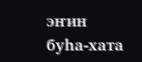эҥин буһа-хата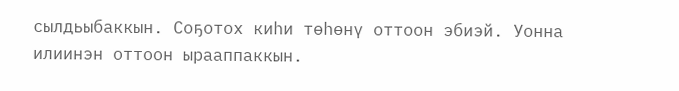сылдьыбаккын. Соҕотох киһи төһөнү оттоон эбиэй. Уонна илиинэн оттоон ырааппаккын.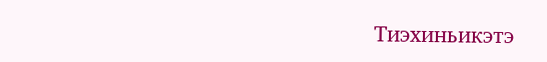Тиэхиньикэтэ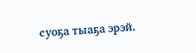суоҕа тыаҕа эрэй.